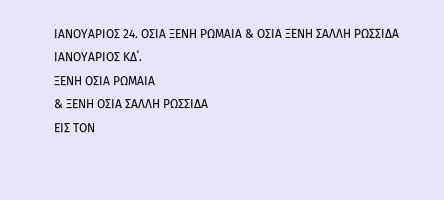ΙΑΝΟΥΑΡΙΟΣ 24. ΟΣΙΑ ΞΕΝΗ ΡΩΜΑΙΑ & ΟΣΙΑ ΞΕΝΗ ΣΑΛΛΗ ΡΩΣΣΙΔΑ
ΙΑΝΟΥΑΡΙΟΣ ΚΔ΄.
ΞΕΝΗ ΟΣΙΑ ΡΩΜΑΙΑ
& ΞΕΝΗ ΟΣΙΑ ΣΑΛΛΗ ΡΩΣΣΙΔΑ
ΕΙΣ ΤΟΝ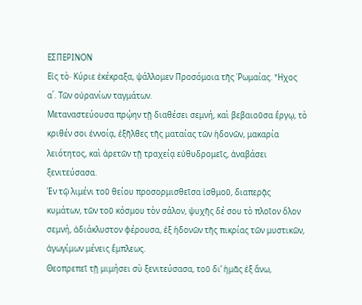ΕΣΠΕΡΙΝΟΝ
Εἰς τὸ· Κύριε ἐκέκραξα, ψάλλομεν Προσόμοια τῆς Ῥωμαίας. Ἦχος α΄. Τῶν οὐρανίων ταγμάτων.
Μεταναστεύουσα πρῴην τῇ διαθέσει σεμνή, καὶ βεβαιοῦσα ἔργῳ, τὸ κριθέν σοι ἐννοίᾳ, ἐξῆλθες τῆς ματαίας τῶν ἡδονῶν, μακαρία λειότητος, καὶ ἀρετῶν τῇ τραχείᾳ εὐθυδρομεῖς, ἀναβάσει ξενιτεύσασα.
Ἐν τῷ λιμένι τοῦ θείου προσορμισθεῖσα ἰσθμοῦ, διαπερᾷς κυμάτων, τῶν τοῦ κόσμου τὸν σάλον, ψυχῆς δέ σου τὸ πλοῖον ὅλον σεμνή, ἀδιάκλυστον φέρουσα, ἐξ ἡδονῶν τῆς πικρίας τῶν μυστικῶν, ἀγωγίμων μένεις ἔμπλεως.
Θεοπρεπεῖ τῇ μιμήσει σὺ ξενιτεύσασα, τοῦ δι’ ἡμᾶς ἐξ ἄνω,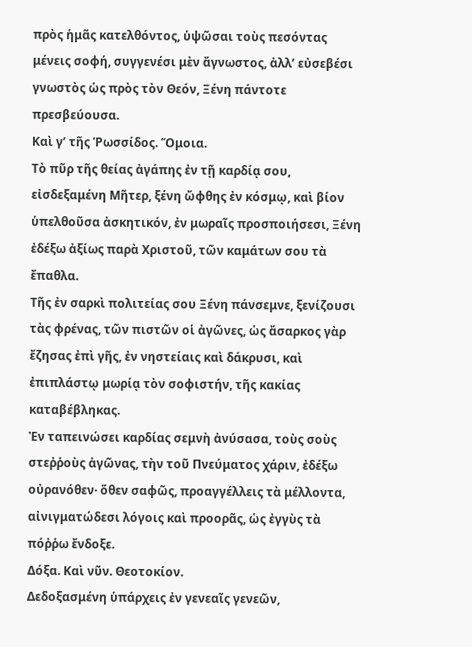πρὸς ἡμᾶς κατελθόντος, ὑψῶσαι τοὺς πεσόντας μένεις σοφή, συγγενέσι μὲν ἄγνωστος, ἀλλ’ εὐσεβέσι γνωστὸς ὡς πρὸς τὸν Θεόν, Ξένη πάντοτε πρεσβεύουσα.
Καὶ γ’ τῆς Ῥωσσίδος. Ὅμοια.
Τὸ πῦρ τῆς θείας ἀγάπης ἐν τῇ καρδίᾳ σου, εἰσδεξαμένη Μῆτερ, ξένη ὤφθης ἐν κόσμῳ, καὶ βίον ὑπελθοῦσα ἀσκητικόν, ἐν μωραῖς προσποιήσεσι, Ξένη ἐδέξω ἀξίως παρὰ Χριστοῦ, τῶν καμάτων σου τὰ ἔπαθλα.
Τῆς ἐν σαρκὶ πολιτείας σου Ξένη πάνσεμνε, ξενίζουσι τὰς φρένας, τῶν πιστῶν οἱ ἀγῶνες, ὡς ἄσαρκος γὰρ ἔζησας ἐπὶ γῆς, ἐν νηστείαις καὶ δάκρυσι, καὶ ἐπιπλάστῳ μωρίᾳ τὸν σοφιστήν, τῆς κακίας καταβέβληκας.
Ἐν ταπεινώσει καρδίας σεμνὴ ἀνύσασα, τοὺς σοὺς στεῤῥοὺς ἀγῶνας, τὴν τοῦ Πνεύματος χάριν, ἐδέξω οὐρανόθεν· ὅθεν σαφῶς, προαγγέλλεις τὰ μέλλοντα, αἰνιγματώδεσι λόγοις καὶ προορᾶς, ὡς ἐγγὺς τὰ πόῤῥω ἔνδοξε.
Δόξα. Καὶ νῦν. Θεοτοκίον.
Δεδοξασμένη ὑπάρχεις ἐν γενεαῖς γενεῶν,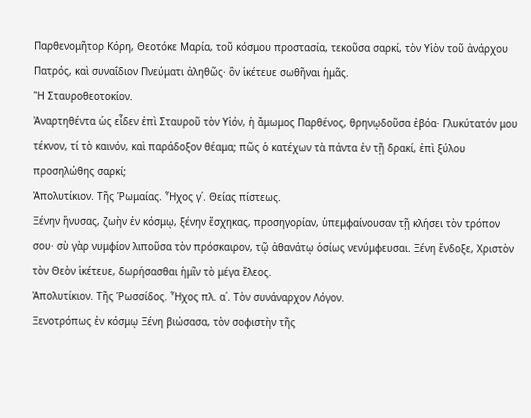Παρθενομῆτορ Κόρη, Θεοτόκε Μαρία, τοῦ κόσμου προστασία, τεκοῦσα σαρκί, τὸν Υἱὸν τοῦ ἀνάρχου Πατρός, καὶ συναΐδιον Πνεύματι ἀληθῶς· ὃν ἱκέτευε σωθῆναι ἡμᾶς.
Ἢ Σταυροθεοτοκίον.
Ἀναρτηθέντα ὡς εἶδεν ἐπὶ Σταυροῦ τὸν Υἱόν, ἡ ἄμωμος Παρθένος, θρηνῳδοῦσα ἐβόα· Γλυκύτατόν μου τέκνον, τί τὸ καινόν, καὶ παράδοξον θέαμα; πῶς ὁ κατέχων τὰ πάντα ἐν τῇ δρακί, ἐπὶ ξύλου προσηλώθης σαρκί;
Ἀπολυτίκιον. Τῆς Ῥωμαίας. Ἦχος γ΄. Θείας πίστεως.
Ξένην ἤνυσας, ζωὴν ἐν κόσμῳ, ξένην ἔσχηκας, προσηγορίαν, ὑπεμφαίνουσαν τῇ κλήσει τὸν τρόπον σου· σὺ γὰρ νυμφίον λιποῦσα τὸν πρόσκαιρον, τῷ ἀθανάτῳ ὁσίως νενύμφευσαι. Ξένη ἔνδοξε, Χριστὸν τὸν Θεὸν ἱκέτευε, δωρήσασθαι ἡμῖν τὸ μέγα ἔλεος.
Ἀπολυτίκιον. Τῆς Ῥωσσίδος. Ἦχος πλ. α΄. Τὸν συνάναρχον Λόγον.
Ξενοτρόπως ἐν κόσμῳ Ξένη βιώσασα, τὸν σοφιστὴν τῆς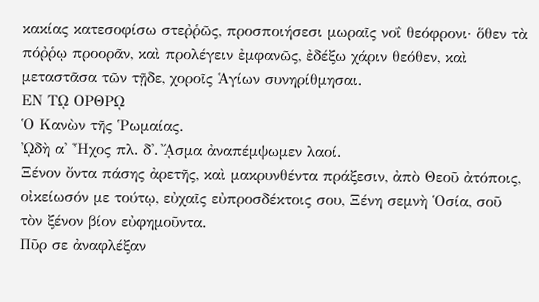κακίας κατεσοφίσω στεῤῥῶς, προσποιήσεσι μωραῖς νοΐ θεόφρονι· ὅθεν τὰ πόῤῥῳ προορᾶν, καὶ προλέγειν ἐμφανῶς, ἐδέξω χάριν θεόθεν, καὶ μεταστᾶσα τῶν τῇδε, χοροῖς Ἁγίων συνηρίθμησαι.
ΕΝ Τῼ ΟΡΘΡῼ
Ὁ Κανὼν τῆς Ῥωμαίας.
ᾨδὴ α' Ἦχος πλ. δ'. ᾌσμα ἀναπέμψωμεν λαοί.
Ξένον ὄντα πάσης ἀρετῆς, καὶ μακρυνθέντα πράξεσιν, ἀπὸ Θεοῦ ἀτόποις, οἰκείωσόν με τούτῳ, εὐχαῖς εὐπροσδέκτοις σου, Ξένη σεμνὴ Ὁσία, σοῦ τὸν ξένον βίον εὐφημοῦντα.
Πῦρ σε ἀναφλέξαν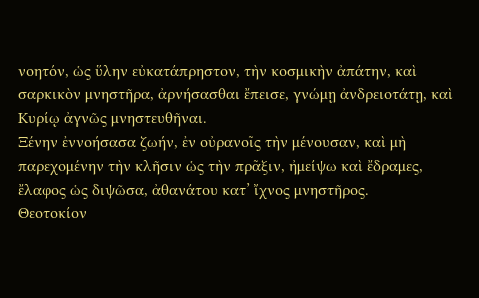νοητόν, ὡς ὕλην εὐκατάπρηστον, τὴν κοσμικὴν ἀπάτην, καὶ σαρκικὸν μνηστῆρα, ἀρνήσασθαι ἔπεισε, γνώμῃ ἀνδρειοτάτῃ, καὶ Κυρίῳ ἀγνῶς μνηστευθῆναι.
Ξένην ἐννοήσασα ζωήν, ἐν οὐρανοῖς τὴν μένουσαν, καὶ μὴ παρεχομένην τὴν κλῆσιν ὡς τὴν πρᾶξιν, ἠμείψω καὶ ἔδραμες, ἔλαφος ὡς διψῶσα, ἀθανάτου κατ’ ἴχνος μνηστῆρος.
Θεοτοκίον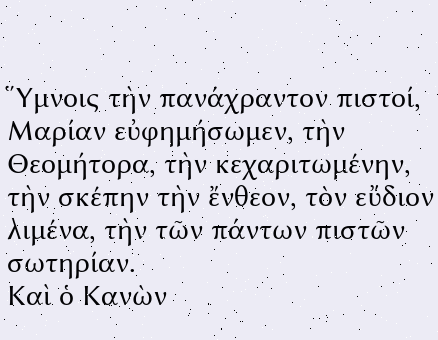Ὕμνοις τὴν πανάχραντον πιστοί, Μαρίαν εὐφημήσωμεν, τὴν Θεομήτορα, τὴν κεχαριτωμένην, τὴν σκέπην τὴν ἔνθεον, τὸν εὔδιον λιμένα, τὴν τῶν πάντων πιστῶν σωτηρίαν.
Καὶ ὁ Κανὼν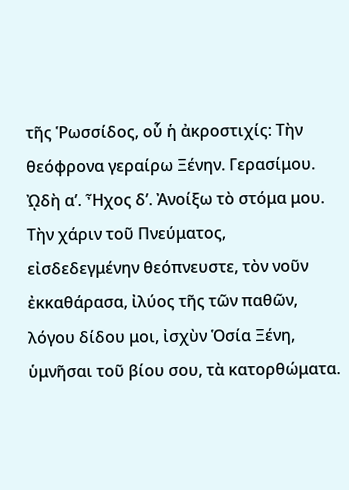τῆς Ῥωσσίδος, οὗ ἡ ἀκροστιχίς: Τὴν θεόφρονα γεραίρω Ξένην. Γερασίμου.
ᾨδὴ α’. Ἦχος δ’. Ἀνοίξω τὸ στόμα μου.
Τὴν χάριν τοῦ Πνεύματος, εἰσδεδεγμένην θεόπνευστε, τὸν νοῦν ἐκκαθάρασα, ἰλύος τῆς τῶν παθῶν, λόγου δίδου μοι, ἰσχὺν Ὁσία Ξένη, ὑμνῆσαι τοῦ βίου σου, τὰ κατορθώματα.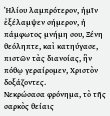Ἡλίου λαμπρότερον, ἡμῖν ἐξέλαμψεν σήμερον, ἡ πάμφωτος μνήμη σου, Ξένη θεόληπτε, καὶ κατηύγασε, πιστῶν τὰς διανοίας, ἣν πόθῳ γεραίρομεν, Χριστὸν δοξάζοντες.
Νεκρώσασα φρόνημα, τὸ τῆς σαρκὸς θείαις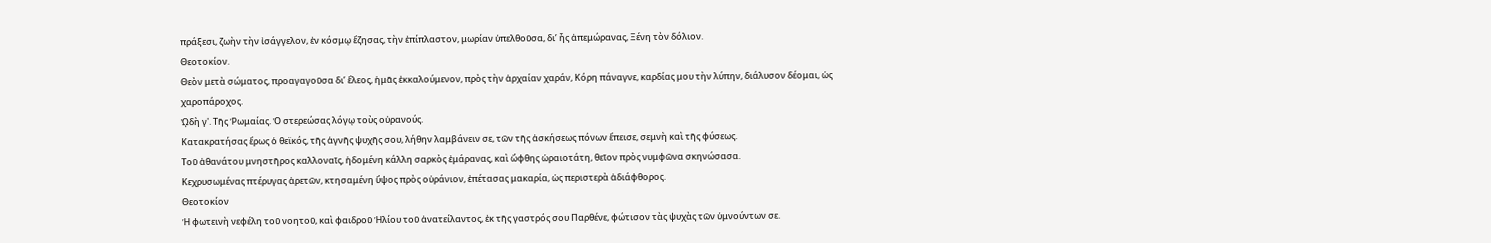πράξεσι, ζωὴν τὴν ἰσάγγελον, ἐν κόσμῳ ἔζησας, τὴν ἐπίπλαστον, μωρίαν ὑπελθοῦσα, δι’ ἧς ἀπεμώρανας, Ξένη τὸν δόλιον.
Θεοτοκίον.
Θεὸν μετὰ σώματος, προαγαγοῦσα δι’ ἔλεος, ἡμᾶς ἐκκαλούμενον, πρὸς τὴν ἀρχαίαν χαράν, Κόρη πάναγνε, καρδίας μου τὴν λύπην, διάλυσον δέομαι, ὡς χαροπάροχος.
ᾨδὴ γ'. Τῆς Ῥωμαίας. Ὁ στερεώσας λόγῳ τοὺς οὐρανούς.
Κατακρατήσας ἔρως ὁ θεϊκός, τῆς ἁγνῆς ψυχῆς σου, λήθην λαμβάνειν σε, τῶν τῆς ἀσκήσεως πόνων ἔπεισε, σεμνὴ καὶ τῆς φύσεως.
Τοῦ ἀθανάτου μνηστῆρος καλλοναῖς, ἡδομένη κάλλη σαρκὸς ἐμάρανας, καὶ ὤφθης ὡραιοτάτη, θεῖον πρὸς νυμφῶνα σκηνώσασα.
Κεχρυσωμένας πτέρυγας ἀρετῶν, κτησαμένη ὕψος πρὸς οὐράνιον, ἐπέτασας μακαρία, ὡς περιστερὰ ἀδιάφθορος.
Θεοτοκίον
Ἡ φωτεινὴ νεφέλη τοῦ νοητοῦ, καὶ φαιδροῦ Ἡλίου τοῦ ἀνατείλαντος, ἐκ τῆς γαστρός σου Παρθένε, φώτισον τὰς ψυχὰς τῶν ὑμνούντων σε.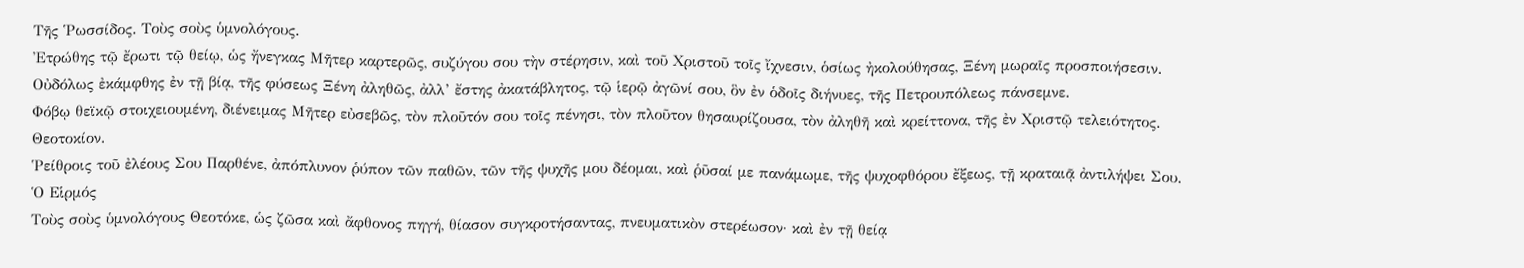Τῆς Ῥωσσίδος. Τοὺς σοὺς ὑμνολόγους.
Ἐτρώθης τῷ ἔρωτι τῷ θείῳ, ὡς ἤνεγκας Μῆτερ καρτερῶς, συζύγου σου τὴν στέρησιν, καὶ τοῦ Χριστοῦ τοῖς ἴχνεσιν, ὁσίως ἠκολούθησας, Ξένη μωραῖς προσποιήσεσιν.
Οὐδόλως ἐκάμφθης ἐν τῇ βίᾳ, τῆς φύσεως Ξένη ἀληθῶς, ἀλλ’ ἔστης ἀκατάβλητος, τῷ ἱερῷ ἀγῶνί σου, ὃν ἐν ὁδοῖς διήνυες, τῆς Πετρουπόλεως πάνσεμνε.
Φόβῳ θεϊκῷ στοιχειουμένη, διένειμας Μῆτερ εὐσεβῶς, τὸν πλοῦτόν σου τοῖς πένησι, τὸν πλοῦτον θησαυρίζουσα, τὸν ἀληθῆ καὶ κρείττονα, τῆς ἐν Χριστῷ τελειότητος.
Θεοτοκίον.
Ῥείθροις τοῦ ἐλέους Σου Παρθένε, ἀπόπλυνον ῥύπον τῶν παθῶν, τῶν τῆς ψυχῆς μου δέομαι, καὶ ῥῦσαί με πανάμωμε, τῆς ψυχοφθόρου ἔξεως, τῇ κραταιᾷ ἀντιλήψει Σου.
Ὁ Εἱρμός
Τοὺς σοὺς ὑμνολόγους Θεοτόκε, ὡς ζῶσα καὶ ἄφθονος πηγή, θίασον συγκροτήσαντας, πνευματικὸν στερέωσον· καὶ ἐν τῇ θείᾳ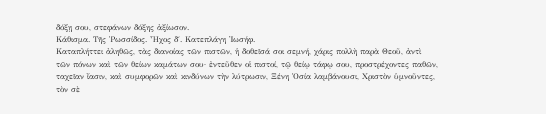δόξῃ σου, στεφάνων δόξης ἀξίωσον.
Κάθισμα. Τῆς Ῥωσσίδος. Ἦχος δ΄. Κατεπλάγη Ἰωσήφ.
Καταπλήττει ἀληθῶς, τὰς διανοίας τῶν πιστῶν, ἡ δοθεῖσά σοι σεμνή, χάρις πολλὴ παρὰ Θεοῦ, ἀντὶ τῶν πόνων καὶ τῶν θείων καμάτων σου· ἐντεῦθεν οἱ πιστοί, τῷ θείῳ τάφῳ σου, προστρέχοντες παθῶν, ταχεῖαν ἴασιν, καὶ συμφορῶν καὶ κινδύνων τὴν λύτρωσιν, Ξένη Ὁσία λαμβάνουσι, Χριστὸν ὑμνοῦντες, τὸν σὲ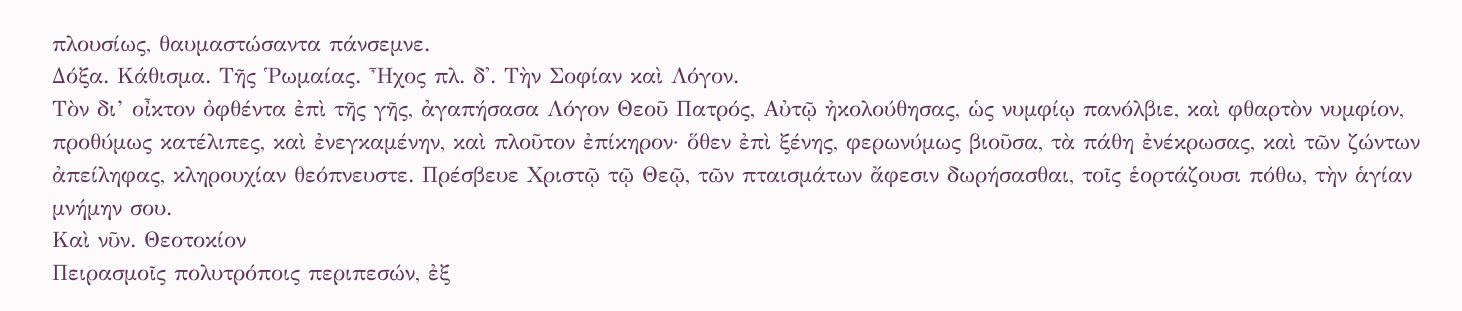πλουσίως, θαυμαστώσαντα πάνσεμνε.
Δόξα. Κάθισμα. Τῆς Ῥωμαίας. Ἦχος πλ. δ'. Τὴν Σοφίαν καὶ Λόγον.
Τὸν δι’ οἶκτον ὀφθέντα ἐπὶ τῆς γῆς, ἀγαπήσασα Λόγον Θεοῦ Πατρός, Αὐτῷ ἠκολούθησας, ὡς νυμφίῳ πανόλβιε, καὶ φθαρτὸν νυμφίον, προθύμως κατέλιπες, καὶ ἐνεγκαμένην, καὶ πλοῦτον ἐπίκηρον· ὅθεν ἐπὶ ξένης, φερωνύμως βιοῦσα, τὰ πάθη ἐνέκρωσας, καὶ τῶν ζώντων ἀπείληφας, κληρουχίαν θεόπνευστε. Πρέσβευε Χριστῷ τῷ Θεῷ, τῶν πταισμάτων ἄφεσιν δωρήσασθαι, τοῖς ἑορτάζουσι πόθω, τὴν ἁγίαν μνήμην σου.
Καὶ νῦν. Θεοτοκίον
Πειρασμοῖς πολυτρόποις περιπεσών, ἐξ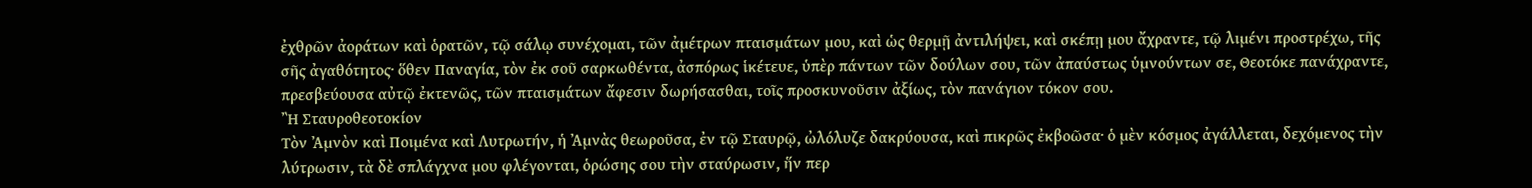ἐχθρῶν ἀοράτων καὶ ὁρατῶν, τῷ σάλῳ συνέχομαι, τῶν ἀμέτρων πταισμάτων μου, καὶ ὡς θερμῇ ἀντιλήψει, καὶ σκέπῃ μου ἄχραντε, τῷ λιμένι προστρέχω, τῆς σῆς ἀγαθότητος· ὅθεν Παναγία, τὸν ἐκ σοῦ σαρκωθέντα, ἀσπόρως ἱκέτευε, ὑπὲρ πάντων τῶν δούλων σου, τῶν ἀπαύστως ὑμνούντων σε, Θεοτόκε πανάχραντε, πρεσβεύουσα αὐτῷ ἐκτενῶς, τῶν πταισμάτων ἄφεσιν δωρήσασθαι, τοῖς προσκυνοῦσιν ἀξίως, τὸν πανάγιον τόκον σου.
Ἢ Σταυροθεοτοκίον
Τὸν Ἀμνὸν καὶ Ποιμένα καὶ Λυτρωτήν, ἡ Ἀμνὰς θεωροῦσα, ἐν τῷ Σταυρῷ, ὠλόλυζε δακρύουσα, καὶ πικρῶς ἐκβοῶσα· ὁ μὲν κόσμος ἀγάλλεται, δεχόμενος τὴν λύτρωσιν, τὰ δὲ σπλάγχνα μου φλέγονται, ὁρώσης σου τὴν σταύρωσιν, ἥν περ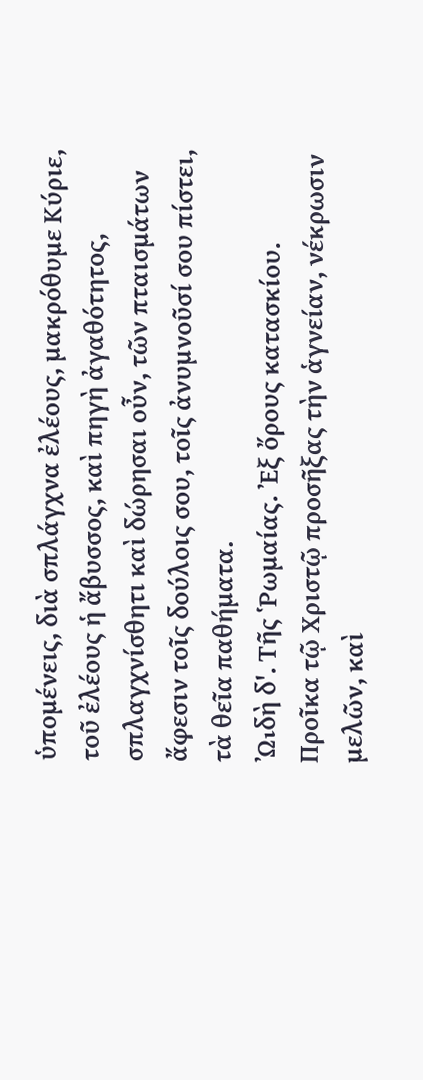ὑπομένεις, διὰ σπλάγχνα ἐλέους, μακρόθυμε Κύριε, τοῦ ἐλέους ἡ ἄβυσσος, καὶ πηγὴ ἀγαθότητος, σπλαγχνίσθητι καὶ δώρησαι οὖν, τῶν πταισμάτων ἄφεσιν τοῖς δούλοις σου, τοῖς ἀνυμνοῦσί σου πίστει, τὰ θεῖα παθήματα.
ᾨδὴ δ'. Τῆς Ῥωμαίας. Ἐξ ὄρους κατασκίου.
Προῖκα τῷ Χριστῷ προσῆξας τὴν ἁγνείαν, νέκρωσιν μελῶν, καὶ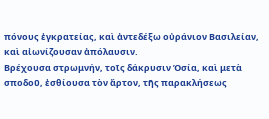πόνους ἐγκρατείας, καὶ ἀντεδέξω οὐράνιον Βασιλείαν, καὶ αἰωνίζουσαν ἀπόλαυσιν.
Βρέχουσα στρωμνήν, τοῖς δάκρυσιν Ὁσία, καὶ μετὰ σποδοῦ, ἐσθίουσα τὸν ἄρτον, τῆς παρακλήσεως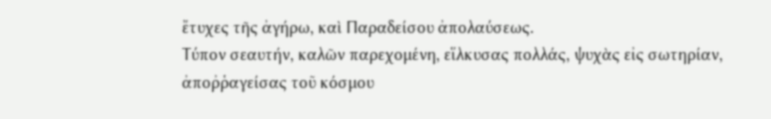ἔτυχες τῆς ἀγήρω, καὶ Παραδείσου ἀπολαύσεως.
Τύπον σεαυτήν, καλῶν παρεχομένη, εἵλκυσας πολλάς, ψυχὰς εἰς σωτηρίαν, ἀποῤῥαγείσας τοῦ κόσμου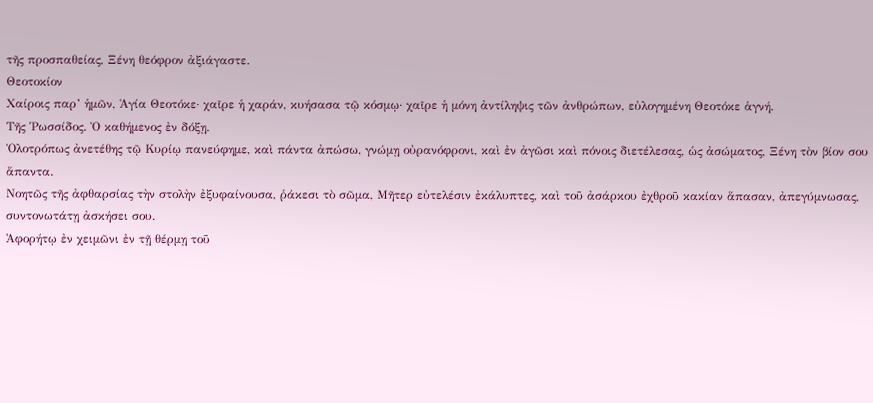τῆς προσπαθείας, Ξένη θεόφρον ἀξιάγαστε.
Θεοτοκίον
Χαίροις παρ’ ἡμῶν, Ἁγία Θεοτόκε· χαῖρε ἡ χαράν, κυήσασα τῷ κόσμῳ· χαῖρε ἡ μόνη ἀντίληψις τῶν ἀνθρώπων, εὐλογημένη Θεοτόκε ἁγνή.
Τῆς Ῥωσσίδος. Ὁ καθήμενος ἐν δόξῃ.
Ὁλοτρόπως ἀνετέθης τῷ Κυρίῳ πανεύφημε, καὶ πάντα ἀπώσω, γνώμῃ οὐρανόφρονι, καὶ ἐν ἀγῶσι καὶ πόνοις διετέλεσας, ὡς ἀσώματος, Ξένη τὸν βίον σου ἅπαντα.
Νοητῶς τῆς ἀφθαρσίας τὴν στολὴν ἐξυφαίνουσα, ῥάκεσι τὸ σῶμα, Μῆτερ εὐτελέσιν ἐκάλυπτες, καὶ τοῦ ἀσάρκου ἐχθροῦ κακίαν ἅπασαν, ἀπεγύμνωσας, συντονωτάτῃ ἀσκήσει σου.
Ἀφορήτῳ ἐν χειμῶνι ἐν τῇ θέρμῃ τοῦ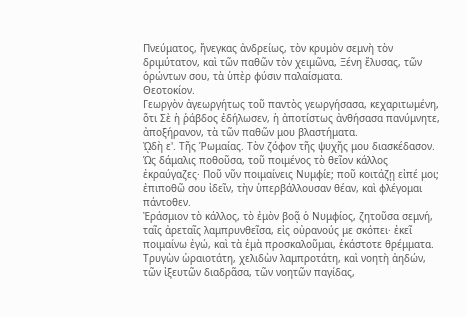Πνεύματος, ἤνεγκας ἀνδρείως, τὸν κρυμὸν σεμνὴ τὸν δριμύτατον, καὶ τῶν παθῶν τὸν χειμῶνα, Ξένη ἔλυσας, τῶν ὁρώντων σου, τὰ ὑπὲρ φύσιν παλαίσματα.
Θεοτοκίον.
Γεωργὸν ἀγεωργήτως τοῦ παντὸς γεωργήσασα, κεχαριτωμένη, ὅτι Σὲ ἡ ῥάβδος ἐδήλωσεν, ἡ ἀποτίστως ἀνθήσασα πανύμνητε, ἀποξήρανον, τὰ τῶν παθῶν μου βλαστήματα.
ᾨδὴ ε'. Τῆς Ῥωμαίας. Τὸν ζόφον τῆς ψυχῆς μου διασκέδασον.
Ὡς δάμαλις ποθοῦσα, τοῦ ποιμένος τὸ θεῖον κάλλος ἐκραύγαζες· Ποῦ νῦν ποιμαίνεις Νυμφίε; ποῦ κοιτάζῃ εἰπέ μοι; ἐπιποθῶ σου ἰδεῖν, τὴν ὑπερβάλλουσαν θέαν, καὶ φλέγομαι πάντοθεν.
Ἐράσμιον τὸ κάλλος, τὸ ἐμὸν βοᾷ ὁ Νυμφίος, ζητοῦσα σεμνή, ταῖς ἀρεταῖς λαμπρυνθεῖσα, εἰς οὐρανούς με σκόπει· ἐκεῖ ποιμαίνω ἐγώ, καὶ τὰ ἐμὰ προσκαλοῦμαι, ἑκάστοτε θρέμματα.
Τρυγὼν ὡραιοτάτη, χελιδὼν λαμπροτάτη, καὶ νοητὴ ἀηδών, τῶν ἰξευτῶν διαδρᾶσα, τῶν νοητῶν παγίδας,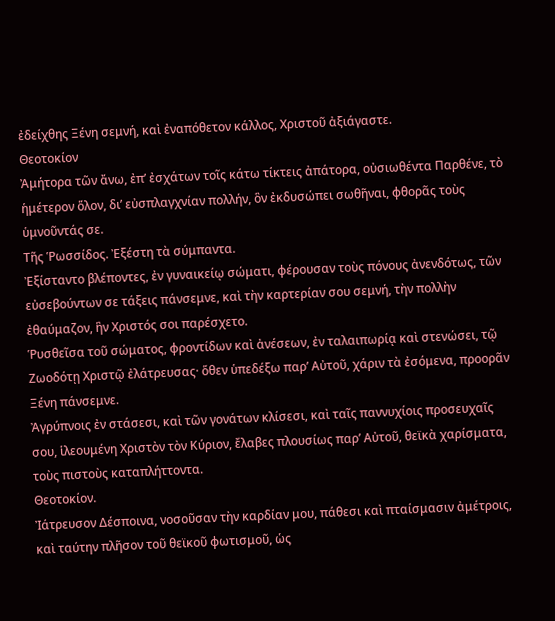ἐδείχθης Ξένη σεμνή, καὶ ἐναπόθετον κάλλος, Χριστοῦ ἀξιάγαστε.
Θεοτοκίον
Ἀμήτορα τῶν ἄνω, ἐπ’ ἐσχάτων τοῖς κάτω τίκτεις ἀπάτορα, οὐσιωθέντα Παρθένε, τὸ ἡμέτερον ὅλον, δι’ εὐσπλαγχνίαν πολλήν, ὃν ἐκδυσώπει σωθῆναι, φθορᾶς τοὺς ὑμνοῦντάς σε.
Τῆς Ῥωσσίδος. Ἐξέστη τὰ σύμπαντα.
Ἐξίσταντο βλέποντες, ἐν γυναικείῳ σώματι, φέρουσαν τοὺς πόνους ἀνενδότως, τῶν εὐσεβούντων σε τάξεις πάνσεμνε, καὶ τὴν καρτερίαν σου σεμνή, τὴν πολλὴν ἐθαύμαζον, ἣν Χριστός σοι παρέσχετο.
Ῥυσθεῖσα τοῦ σώματος, φροντίδων καὶ ἀνέσεων, ἐν ταλαιπωρίᾳ καὶ στενώσει, τῷ Ζωοδότῃ Χριστῷ ἐλάτρευσας· ὅθεν ὑπεδέξω παρ’ Αὐτοῦ, χάριν τὰ ἐσόμενα, προορᾶν Ξένη πάνσεμνε.
Ἀγρύπνοις ἐν στάσεσι, καὶ τῶν γονάτων κλίσεσι, καὶ ταῖς παννυχίοις προσευχαῖς σου, ἱλεουμένη Χριστὸν τὸν Κύριον, ἔλαβες πλουσίως παρ’ Αὐτοῦ, θεϊκὰ χαρίσματα, τοὺς πιστοὺς καταπλήττοντα.
Θεοτοκίον.
Ἰάτρευσον Δέσποινα, νοσοῦσαν τὴν καρδίαν μου, πάθεσι καὶ πταίσμασιν ἀμέτροις, καὶ ταύτην πλῆσον τοῦ θεϊκοῦ φωτισμοῦ, ὡς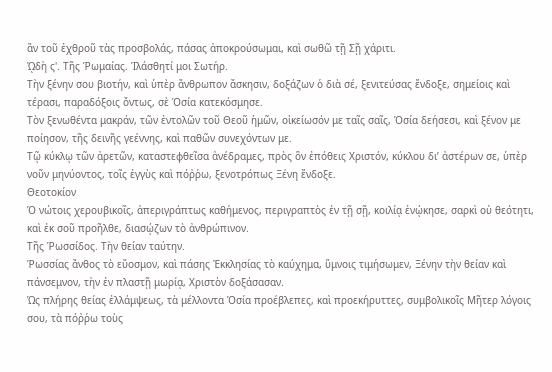ἂν τοῦ ἐχθροῦ τὰς προσβολάς, πάσας ἀποκρούσωμαι, καὶ σωθῶ τῇ Σῇ χάριτι.
ᾨδὴ ς'. Τῆς Ῥωμαίας. Ἱλάσθητί μοι Σωτήρ.
Τὴν ξένην σου βιοτήν, καὶ ὑπὲρ ἄνθρωπον ἄσκησιν, δοξάζων ὁ διὰ σέ, ξενιτεύσας ἔνδοξε, σημείοις καὶ τέρασι, παραδόξοις ὄντως, σὲ Ὁσία κατεκόσμησε.
Τὸν ξενωθέντα μακράν, τῶν ἐντολῶν τοῦ Θεοῦ ἡμῶν, οἰκείωσόν με ταῖς σαῖς, Ὁσία δεήσεσι, καὶ ξένον με ποίησον, τῆς δεινῆς γεέννης, καὶ παθῶν συνεχόντων με.
Τῷ κύκλῳ τῶν ἀρετῶν, καταστεφθεῖσα ἀνέδραμες, πρὸς ὃν ἐπόθεις Χριστόν, κύκλου δι’ ἀστέρων σε, ὑπὲρ νοῦν μηνύοντος, τοῖς ἐγγὺς καὶ πόῤῥω, ξενοτρόπως Ξένη ἔνδοξε.
Θεοτοκίον
Ὁ νώτοις χερουβικοῖς, ἀπεριγράπτως καθήμενος, περιγραπτὸς ἐν τῇ σῇ, κοιλίᾳ ἐνῴκησε, σαρκὶ οὐ θεότητι, καὶ ἐκ σοῦ προῆλθε, διασῴζων τὸ ἀνθρώπινον.
Τῆς Ῥωσσίδος. Τὴν θείαν ταύτην.
Ῥωσσίας ἄνθος τὸ εὔοσμον, καὶ πάσης Ἐκκλησίας τὸ καύχημα, ὕμνοις τιμήσωμεν, Ξένην τὴν θείαν καὶ πάνσεμνον, τὴν ἐν πλαστῇ μωρίᾳ, Χριστὸν δοξάσασαν.
Ὡς πλήρης θείας ἐλλάμψεως, τὰ μέλλοντα Ὁσία προέβλεπες, καὶ προεκήρυττες, συμβολικοῖς Μῆτερ λόγοις σου, τὰ πόῤῥω τοὺς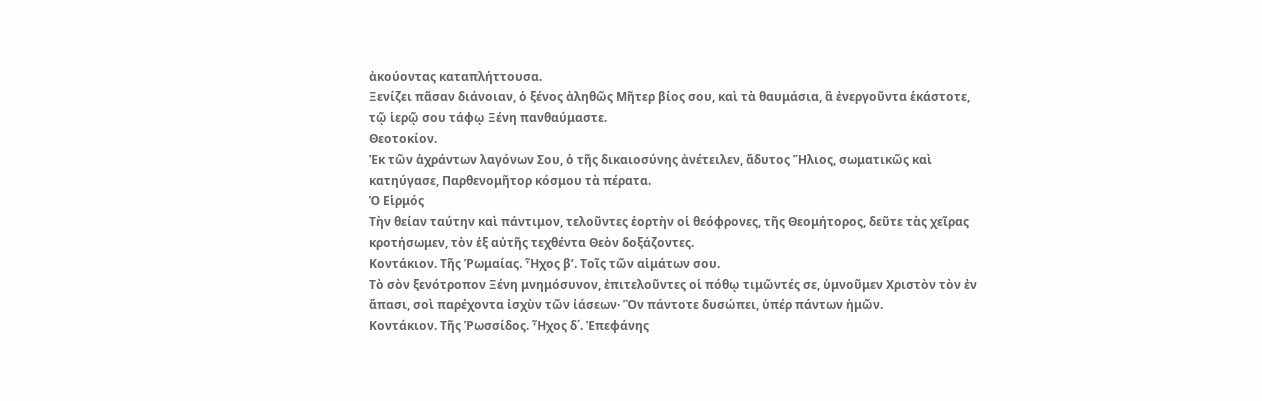ἀκούοντας καταπλήττουσα.
Ξενίζει πᾶσαν διάνοιαν, ὁ ξένος ἀληθῶς Μῆτερ βίος σου, καὶ τὰ θαυμάσια, ἃ ἐνεργοῦντα ἑκάστοτε, τῷ ἱερῷ σου τάφῳ Ξένη πανθαύμαστε.
Θεοτοκίον.
Ἐκ τῶν ἀχράντων λαγόνων Σου, ὁ τῆς δικαιοσύνης ἀνέτειλεν, ἄδυτος Ἥλιος, σωματικῶς καὶ κατηύγασε, Παρθενομῆτορ κόσμου τὰ πέρατα.
Ὁ Εἱρμός
Τὴν θείαν ταύτην καὶ πάντιμον, τελοῦντες ἑορτὴν οἱ θεόφρονες, τῆς Θεομήτορος, δεῦτε τὰς χεῖρας κροτήσωμεν, τὸν ἐξ αὐτῆς τεχθέντα Θεὸν δοξάζοντες.
Κοντάκιον. Τῆς Ῥωμαίας. Ἦχος β’. Τοῖς τῶν αἱμάτων σου.
Τὸ σὸν ξενότροπον Ξένη μνημόσυνον, ἐπιτελοῦντες οἱ πόθῳ τιμῶντές σε, ὑμνοῦμεν Χριστὸν τὸν ἐν ἅπασι, σοὶ παρέχοντα ἰσχὺν τῶν ἰάσεων· Ὃν πάντοτε δυσώπει, ὑπέρ πάντων ἡμῶν.
Κοντάκιον. Τῆς Ῥωσσίδος. Ἦχος δ΄. Ἐπεφάνης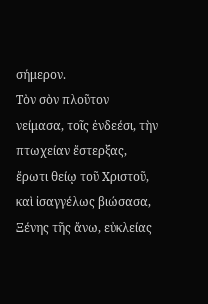σήμερον.
Τὸν σὸν πλοῦτον νείμασα, τοῖς ἐνδεέσι, τὴν πτωχείαν ἔστερξας, ἔρωτι θείῳ τοῦ Χριστοῦ, καὶ ἰσαγγέλως βιώσασα, Ξένης τῆς ἄνω, εὐκλείας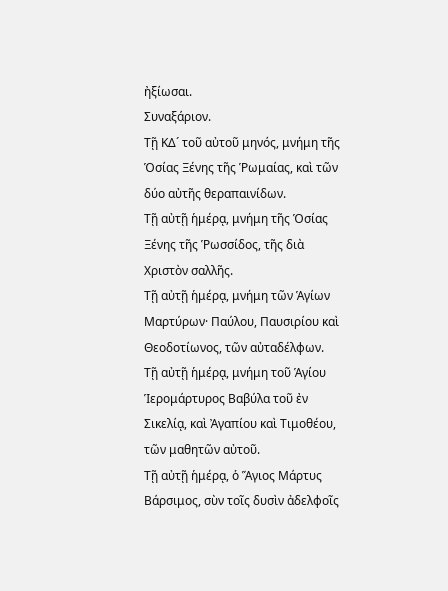ἠξίωσαι.
Συναξάριον.
Τῇ ΚΔ´ τοῦ αὐτοῦ μηνός, μνήμη τῆς Ὁσίας Ξένης τῆς Ῥωμαίας, καὶ τῶν δύο αὐτῆς θεραπαινίδων.
Τῇ αὐτῇ ἡμέρᾳ, μνήμη τῆς Ὁσίας Ξένης τῆς Ῥωσσίδος, τῆς διὰ Χριστὸν σαλλῆς.
Τῇ αὐτῇ ἡμέρᾳ, μνήμη τῶν Ἁγίων Μαρτύρων· Παύλου, Παυσιρίου καὶ Θεοδοτίωνος, τῶν αὐταδέλφων.
Τῇ αὐτῇ ἡμέρᾳ, μνήμη τοῦ Ἁγίου Ἱερομάρτυρος Βαβύλα τοῦ ἐν Σικελίᾳ, καὶ Ἀγαπίου καὶ Τιμοθέου, τῶν μαθητῶν αὐτοῦ.
Τῇ αὐτῇ ἡμέρᾳ, ὁ Ἅγιος Μάρτυς Βάρσιμος, σὺν τοῖς δυσὶν ἀδελφοῖς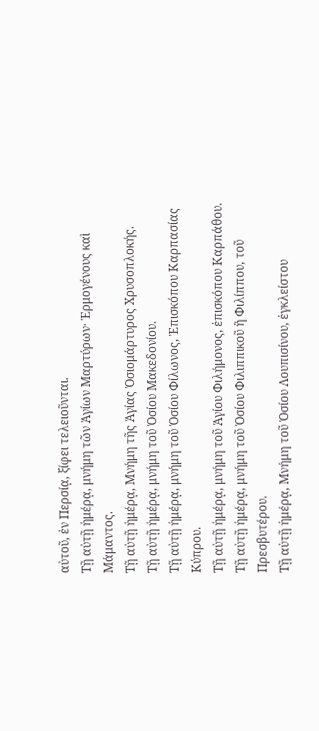αὐτοῦ, ἐν Περσίᾳ, ξίφει τελειοῦνται.
Τῇ αὐτῇ ἡμέρᾳ, μνήμη τῶν Ἁγίων Μαρτύρων· Ἑρμογένους καὶ Μάμαντος.
Τῇ αὐτῇ ἡμέρᾳ, Μνήμη τῆς Ἁγίας Ὁσιομάρτυρος Χρυσοπλοκής.
Τῇ αὐτῇ ἡμέρᾳ, μνήμη τοῦ Ὁσίου Μακεδονίου.
Τῇ αὐτῇ ἡμέρᾳ, μνήμη τοῦ Ὁσίου Φίλωνος, Ἐπισκόπου Καρπασίας Κύπρου.
Τῇ αὐτῇ ἡμέρᾳ, μνήμη τοῦ Ἁγίου Φιλήμονος, ἐπισκόπου Καρπάθου.
Τῇ αὐτῇ ἡμέρᾳ, μνήμη τοῦ Ὁσίου Φιλιππικοῦ ἢ Φιλίππου, τοῦ Πρεσβυτέρου.
Τῇ αὐτῇ ἡμέρᾳ, Μνήμη τοῦ Ὁσίου Λουπισίνου, ἐγκλείστου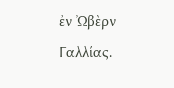ἐν Ὠβὲρν Γαλλίας.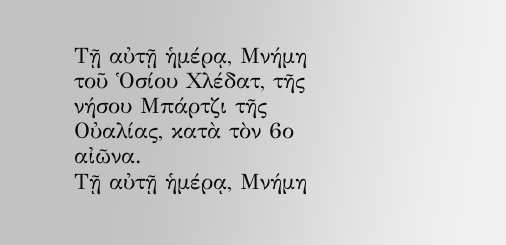Τῇ αὐτῇ ἡμέρᾳ, Μνήμη τοῦ Ὁσίου Χλέδατ, τῆς νήσου Μπάρτζι τῆς Οὐαλίας, κατὰ τὸν 6ο αἰῶνα.
Τῇ αὐτῇ ἡμέρᾳ, Μνήμη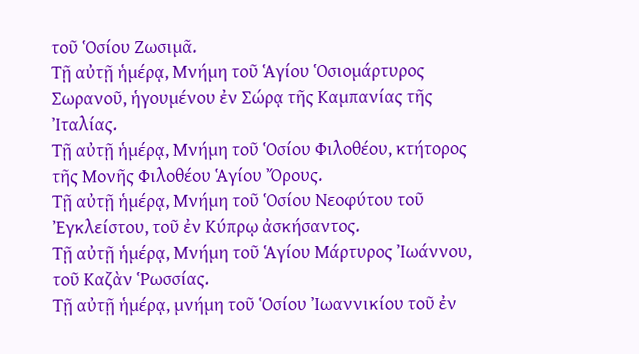τοῦ Ὁσίου Ζωσιμᾶ.
Τῇ αὐτῇ ἡμέρᾳ, Μνήμη τοῦ Ἁγίου Ὁσιομάρτυρος Σωρανοῦ, ἡγουμένου ἐν Σώρᾳ τῆς Καμπανίας τῆς Ἰταλίας.
Τῇ αὐτῇ ἡμέρᾳ, Μνήμη τοῦ Ὁσίου Φιλοθέου, κτήτορος τῆς Μονῆς Φιλοθέου Ἁγίου Ὄρους.
Τῇ αὐτῇ ἡμέρᾳ, Μνήμη τοῦ Ὁσίου Νεοφύτου τοῦ Ἐγκλείστου, τοῦ ἐν Κύπρῳ ἀσκήσαντος.
Τῇ αὐτῇ ἡμέρᾳ, Μνήμη τοῦ Ἁγίου Μάρτυρος Ἰωάννου, τοῦ Καζὰν Ῥωσσίας.
Τῇ αὐτῇ ἡμέρᾳ, μνήμη τοῦ Ὁσίου Ἰωαννικίου τοῦ ἐν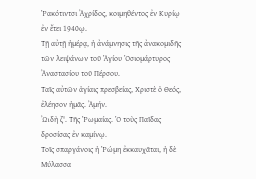Ῥακότιντσι Ἀχρίδος, κοιμηθέντος ἐν Κυρίῳ ἐν ἔτει 1940ῳ.
Τῇ αὐτῇ ἡμέρᾳ, ἡ ἀνάμνησις τῆς ἀνακομιδῆς τῶν λειψάνων τοῦ Ἁγίου Ὁσιομάρτυρος Ἀναστασίου τοῦ Πέρσου.
Ταῖς αὐτῶν ἁγίαις πρεσβείας, Χριστὲ ὁ Θεός, ἐλέησον ἡμᾶς. Ἀμήν.
ᾨδὴ ζ'. Τῆς Ῥωμαίας. Ὁ τοὺς Παῖδας δροσίσας ἐν καμίνῳ.
Τοῖς σπαργάνοις ἡ Ῥώμη ἐκκαυχᾶται, ἡ δὲ Μύλασσα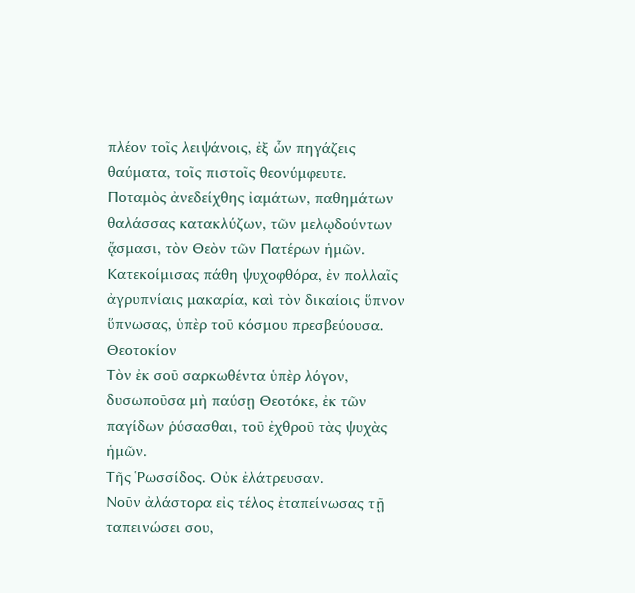πλέον τοῖς λειψάνοις, ἐξ ὧν πηγάζεις θαύματα, τοῖς πιστοῖς θεονύμφευτε.
Ποταμὸς ἀνεδείχθης ἰαμάτων, παθημάτων θαλάσσας κατακλύζων, τῶν μελῳδούντων ᾄσμασι, τὸν Θεὸν τῶν Πατέρων ἡμῶν.
Κατεκοίμισας πάθη ψυχοφθόρα, ἐν πολλαῖς ἀγρυπνίαις μακαρία, καὶ τὸν δικαίοις ὕπνον ὕπνωσας, ὑπὲρ τοῦ κόσμου πρεσβεύουσα.
Θεοτοκίον
Τὸν ἐκ σοῦ σαρκωθέντα ὑπὲρ λόγον, δυσωποῦσα μὴ παύσῃ Θεοτόκε, ἐκ τῶν παγίδων ῥύσασθαι, τοῦ ἐχθροῦ τὰς ψυχὰς ἡμῶν.
Τῆς Ῥωσσίδος. Οὐκ ἐλάτρευσαν.
Νοῦν ἀλάστορα εἰς τέλος ἐταπείνωσας τῇ ταπεινώσει σου,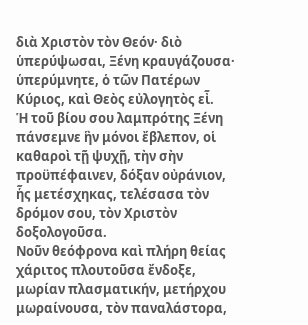διὰ Χριστὸν τὸν Θεόν· διὸ ὑπερύψωσαι, Ξένη κραυγάζουσα· ὑπερύμνητε, ὁ τῶν Πατέρων Κύριος, καὶ Θεὸς εὐλογητὸς εἶ.
Ἡ τοῦ βίου σου λαμπρότης Ξένη πάνσεμνε ἣν μόνοι ἔβλεπον, οἱ καθαροὶ τῇ ψυχῇ, τὴν σὴν προϋπέφαινεν, δόξαν οὐράνιον, ἧς μετέσχηκας, τελέσασα τὸν δρόμον σου, τὸν Χριστὸν δοξολογοῦσα.
Νοῦν θεόφρονα καὶ πλήρη θείας χάριτος πλουτοῦσα ἔνδοξε, μωρίαν πλασματικήν, μετήρχου μωραίνουσα, τὸν παναλάστορα,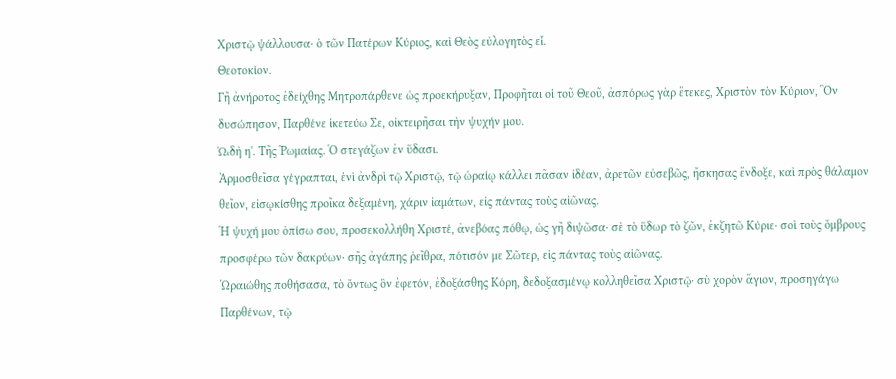Χριστῷ ψάλλουσα· ὁ τῶν Πατέρων Κύριος, καὶ Θεὸς εὐλογητὸς εἶ.
Θεοτοκίον.
Γῆ ἀνήροτος ἐδείχθης Μητροπάρθενε ὡς προεκήρυξαν, Προφῆται οἱ τοῦ Θεοῦ, ἀσπόρως γὰρ ἔτεκες, Χριστὸν τὸν Κύριον, Ὃν δυσώπησον, Παρθένε ἱκετεύω Σε, οἰκτειρῆσαι τὴν ψυχήν μου.
ᾨδὴ η'. Τῆς Ῥωμαίας. Ὁ στεγάζων ἐν ὕδασι.
Ἁρμοσθεῖσα γέγραπται, ἑνὶ ἀνδρὶ τῷ Χριστῷ, τῷ ὡραίῳ κάλλει πᾶσαν ἰδέαν, ἀρετῶν εὐσεβῶς, ἤσκησας ἔνδοξε, καὶ πρὸς θάλαμον θεῖον, εἰσῳκίσθης προῖκα δεξαμένη, χάριν ἰαμάτων, εἰς πάντας τοὺς αἰῶνας.
Ἡ ψυχή μου ὀπίσω σου, προσεκολλήθη Χριστέ, ἀνεβόας πόθῳ, ὡς γῆ διψῶσα· σὲ τὸ ὕδωρ τὸ ζῶν, ἐκζητῶ Κύριε· σοὶ τοὺς ὄμβρους προσφέρω τῶν δακρύων· σῆς ἀγάπης ῥεῖθρα, πότισόν με Σῶτερ, εἰς πάντας τοὺς αἰῶνας.
Ὡραιώθης ποθήσασα, τὸ ὄντως ὃν ἐφετόν, ἐδοξάσθης Κόρη, δεδοξασμένῳ κολληθεῖσα Χριστῷ· σὺ χορὸν ἅγιον, προσηγάγω Παρθένων, τῷ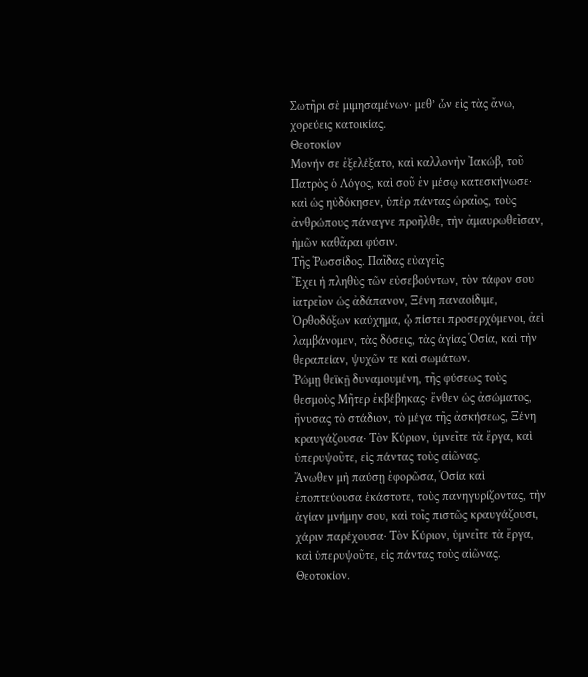Σωτῆρι σὲ μιμησαμένων· μεθ’ ὧν εἰς τὰς ἄνω, χορεύεις κατοικίας.
Θεοτοκίον
Μονήν σε ἐξελέξατο, καὶ καλλονὴν Ἰακώβ, τοῦ Πατρὸς ὁ Λόγος, καὶ σοῦ ἐν μέσῳ κατεσκήνωσε· καὶ ὡς ηὐδόκησεν, ὑπὲρ πάντας ὡραῖος, τοὺς ἀνθρώπους πάναγνε προῆλθε, τὴν ἀμαυρωθεῖσαν, ἡμῶν καθᾶραι φύσιν.
Τῆς Ῥωσσίδος. Παῖδας εὐαγεῖς
Ἔχει ἡ πληθὺς τῶν εὐσεβούντων, τὸν τάφον σου ἰατρεῖον ὡς ἀδάπανον, Ξένη παναοίδιμε, Ὀρθοδόξων καύχημα, ᾧ πίστει προσερχόμενοι, ἀεὶ λαμβάνομεν, τὰς δόσεις, τὰς ἁγίας Ὁσία, καὶ τὴν θεραπείαν, ψυχῶν τε καὶ σωμάτων.
Ῥώμῃ θεϊκῇ δυναμουμένη, τῆς φύσεως τοὺς θεσμοὺς Μῆτερ ἐκβέβηκας· ἔνθεν ὡς ἀσώματος, ἤνυσας τὸ στάδιον, τὸ μέγα τῆς ἀσκήσεως, Ξένη κραυγάζουσα· Τὸν Κύριον, ὑμνεῖτε τὰ ἔργα, καὶ ὑπερυψοῦτε, εἰς πάντας τοὺς αἰῶνας.
Ἄνωθεν μὴ παύσῃ ἐφορῶσα, Ὁσία καὶ ἐποπτεύουσα ἑκάστοτε, τοὺς πανηγυρίζοντας, τὴν ἁγίαν μνήμην σου, καὶ τοῖς πιστῶς κραυγάζουσι, χάριν παρέχουσα· Τὸν Κύριον, ὑμνεῖτε τὰ ἔργα, καὶ ὑπερυψοῦτε, εἰς πάντας τοὺς αἰῶνας.
Θεοτοκίον.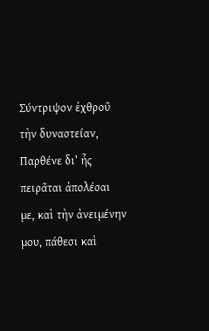Σύντριψον ἐχθροῦ τὴν δυναστείαν, Παρθένε δι’ ἧς πειρᾶται ἀπολέσαι με, καὶ τὴν ἀνειμένην μου, πάθεσι καὶ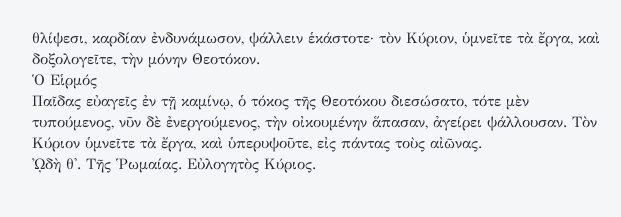θλίψεσι, καρδίαν ἐνδυνάμωσον, ψάλλειν ἑκάστοτε· τὸν Κύριον, ὑμνεῖτε τὰ ἔργα, καὶ δοξολογεῖτε, τὴν μόνην Θεοτόκον.
Ὁ Εἱρμός
Παῖδας εὐαγεῖς ἐν τῇ καμίνῳ, ὁ τόκος τῆς Θεοτόκου διεσώσατο, τότε μὲν τυπούμενος, νῦν δὲ ἐνεργούμενος, τὴν οἰκουμένην ἅπασαν, ἀγείρει ψάλλουσαν. Τὸν Κύριον ὑμνεῖτε τὰ ἔργα, καὶ ὑπερυψοῦτε, εἰς πάντας τοὺς αἰῶνας.
ᾨδὴ θ'. Τῆς Ῥωμαίας. Εὐλογητὸς Κύριος.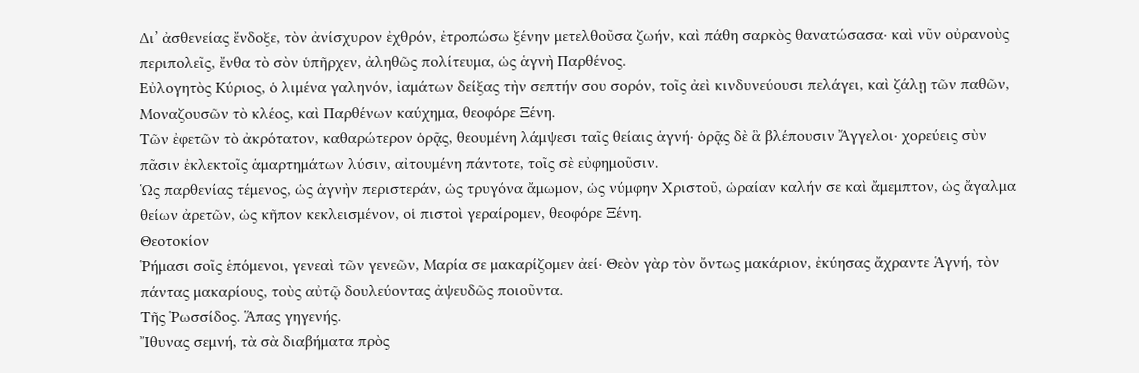Δι’ ἀσθενείας ἔνδοξε, τὸν ἀνίσχυρον ἐχθρόν, ἐτροπώσω ξένην μετελθοῦσα ζωήν, καὶ πάθη σαρκὸς θανατώσασα· καὶ νῦν οὐρανοὺς περιπολεῖς, ἔνθα τὸ σὸν ὑπῆρχεν, ἀληθῶς πολίτευμα, ὡς ἁγνὴ Παρθένος.
Εὐλογητὸς Κύριος, ὁ λιμένα γαληνόν, ἰαμάτων δείξας τὴν σεπτήν σου σορόν, τοῖς ἀεὶ κινδυνεύουσι πελάγει, καὶ ζάλῃ τῶν παθῶν, Μοναζουσῶν τὸ κλέος, καὶ Παρθένων καύχημα, θεοφόρε Ξένη.
Τῶν ἐφετῶν τὸ ἀκρότατον, καθαρώτερον ὁρᾷς, θεουμένη λάμψεσι ταῖς θείαις ἁγνή· ὁρᾷς δὲ ἃ βλέπουσιν Ἄγγελοι· χορεύεις σὺν πᾶσιν ἐκλεκτοῖς ἁμαρτημάτων λύσιν, αἰτουμένη πάντοτε, τοῖς σὲ εὐφημοῦσιν.
Ὡς παρθενίας τέμενος, ὡς ἁγνὴν περιστεράν, ὡς τρυγόνα ἄμωμον, ὡς νύμφην Χριστοῦ, ὡραίαν καλήν σε καὶ ἄμεμπτον, ὡς ἄγαλμα θείων ἀρετῶν, ὡς κῆπον κεκλεισμένον, οἱ πιστοὶ γεραίρομεν, θεοφόρε Ξένη.
Θεοτοκίον
Ῥήμασι σοῖς ἑπόμενοι, γενεαὶ τῶν γενεῶν, Μαρία σε μακαρίζομεν ἀεί· Θεὸν γὰρ τὸν ὄντως μακάριον, ἐκύησας ἄχραντε Ἁγνή, τὸν πάντας μακαρίους, τοὺς αὐτῷ δουλεύοντας ἀψευδῶς ποιοῦντα.
Τῆς Ῥωσσίδος. Ἅπας γηγενής.
Ἴθυνας σεμνή, τὰ σὰ διαβήματα πρὸς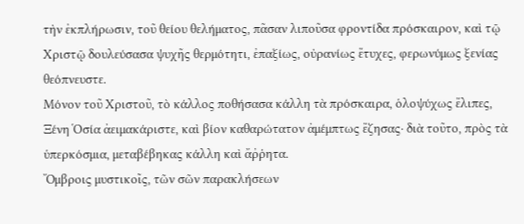τὴν ἐκπλήρωσιν, τοῦ θείου θελήματος, πᾶσαν λιποῦσα φροντίδα πρόσκαιρον, καὶ τῷ Χριστῷ δουλεύσασα ψυχῆς θερμότητι, ἐπαξίως, οὐρανίως ἔτυχες, φερωνύμως ξενίας θεόπνευστε.
Μόνον τοῦ Χριστοῦ, τὸ κάλλος ποθήσασα κάλλη τὰ πρόσκαιρα, ὁλοψύχως ἔλιπες, Ξένη Ὁσία ἀειμακάριστε, καὶ βίον καθαρώτατον ἀμέμπτως ἔζησας· διὰ τοῦτο, πρὸς τὰ ὑπερκόσμια, μεταβέβηκας κάλλη καὶ ἄῤῥητα.
Ὄμβροις μυστικοῖς, τῶν σῶν παρακλήσεων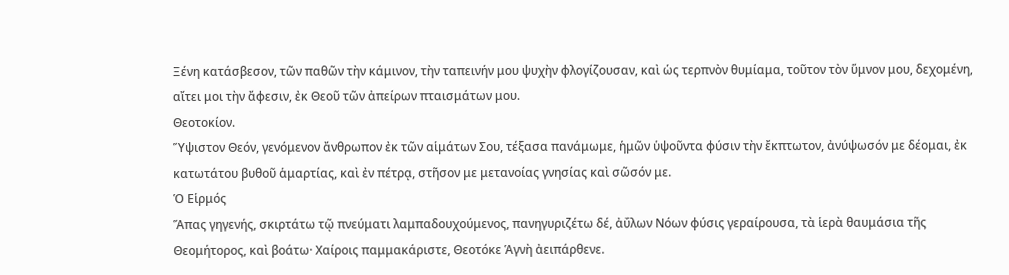Ξένη κατάσβεσον, τῶν παθῶν τὴν κάμινον, τὴν ταπεινήν μου ψυχὴν φλογίζουσαν, καὶ ὡς τερπνὸν θυμίαμα, τοῦτον τὸν ὕμνον μου, δεχομένη, αἴτει μοι τὴν ἄφεσιν, ἐκ Θεοῦ τῶν ἀπείρων πταισμάτων μου.
Θεοτοκίον.
Ὕψιστον Θεόν, γενόμενον ἄνθρωπον ἐκ τῶν αἱμάτων Σου, τέξασα πανάμωμε, ἡμῶν ὑψοῦντα φύσιν τὴν ἔκπτωτον, ἀνύψωσόν με δέομαι, ἐκ κατωτάτου βυθοῦ ἁμαρτίας, καὶ ἐν πέτρᾳ, στῆσον με μετανοίας γνησίας καὶ σῶσόν με.
Ὁ Εἱρμός
Ἅπας γηγενής, σκιρτάτω τῷ πνεύματι λαμπαδουχούμενος, πανηγυριζέτω δέ, ἀΰλων Νόων φύσις γεραίρουσα, τὰ ἱερὰ θαυμάσια τῆς Θεομήτορος, καὶ βοάτω· Χαίροις παμμακάριστε, Θεοτόκε Ἁγνὴ ἀειπάρθενε.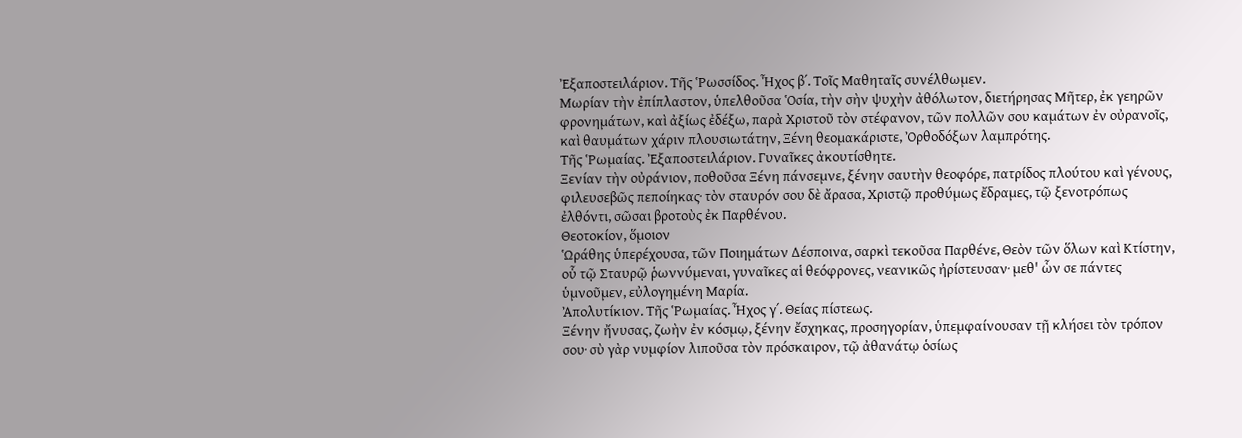Ἐξαποστειλάριον. Τῆς Ῥωσσίδος. Ἦχος β΄. Τοῖς Μαθηταῖς συνέλθωμεν.
Μωρίαν τὴν ἐπίπλαστον, ὑπελθοῦσα Ὁσία, τὴν σὴν ψυχὴν ἀθόλωτον, διετήρησας Μῆτερ, ἐκ γεηρῶν φρονημάτων, καὶ ἀξίως ἐδέξω, παρὰ Χριστοῦ τὸν στέφανον, τῶν πολλῶν σου καμάτων ἐν οὐρανοῖς, καὶ θαυμάτων χάριν πλουσιωτάτην, Ξένη θεομακάριστε, Ὀρθοδόξων λαμπρότης.
Τῆς Ῥωμαίας. Ἐξαποστειλάριον. Γυναῖκες ἀκουτίσθητε.
Ξενίαν τὴν οὐράνιον, ποθοῦσα Ξένη πάνσεμνε, ξένην σαυτὴν θεοφόρε, πατρίδος πλούτου καὶ γένους, φιλευσεβῶς πεποίηκας· τὸν σταυρόν σου δὲ ἄρασα, Χριστῷ προθύμως ἔδραμες, τῷ ξενοτρόπως ἐλθόντι, σῶσαι βροτοὺς ἐκ Παρθένου.
Θεοτοκίον, ὅμοιον
Ὡράθης ὑπερέχουσα, τῶν Ποιημάτων Δέσποινα, σαρκὶ τεκοῦσα Παρθένε, Θεὸν τῶν ὅλων καὶ Κτίστην, οὗ τῷ Σταυρῷ ῥωννύμεναι, γυναῖκες αἱ θεόφρονες, νεανικῶς ἠρίστευσαν· μεθ' ὧν σε πάντες ὑμνοῦμεν, εὐλογημένη Μαρία.
Ἀπολυτίκιον. Τῆς Ῥωμαίας. Ἦχος γ΄. Θείας πίστεως.
Ξένην ἤνυσας, ζωὴν ἐν κόσμῳ, ξένην ἔσχηκας, προσηγορίαν, ὑπεμφαίνουσαν τῇ κλήσει τὸν τρόπον σου· σὺ γὰρ νυμφίον λιποῦσα τὸν πρόσκαιρον, τῷ ἀθανάτῳ ὁσίως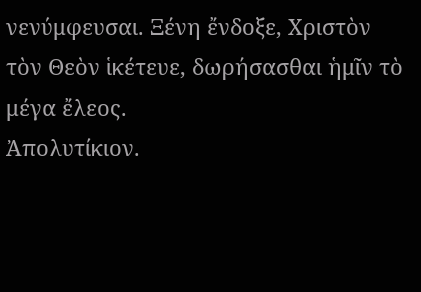νενύμφευσαι. Ξένη ἔνδοξε, Χριστὸν τὸν Θεὸν ἱκέτευε, δωρήσασθαι ἡμῖν τὸ μέγα ἔλεος.
Ἀπολυτίκιον.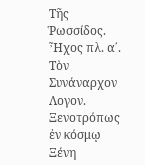Τῆς Ῥωσσίδος. Ἦχος πλ. α΄. Τὸν Συνάναρχον Λογον.
Ξενοτρόπως ἐν κόσμῳ Ξένη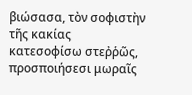βιώσασα, τὸν σοφιστὴν τῆς κακίας κατεσοφίσω στεῤῥῶς, προσποιήσεσι μωραῖς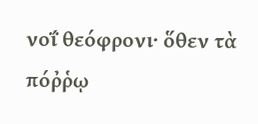νοΐ θεόφρονι· ὅθεν τὰ πόῤῥῳ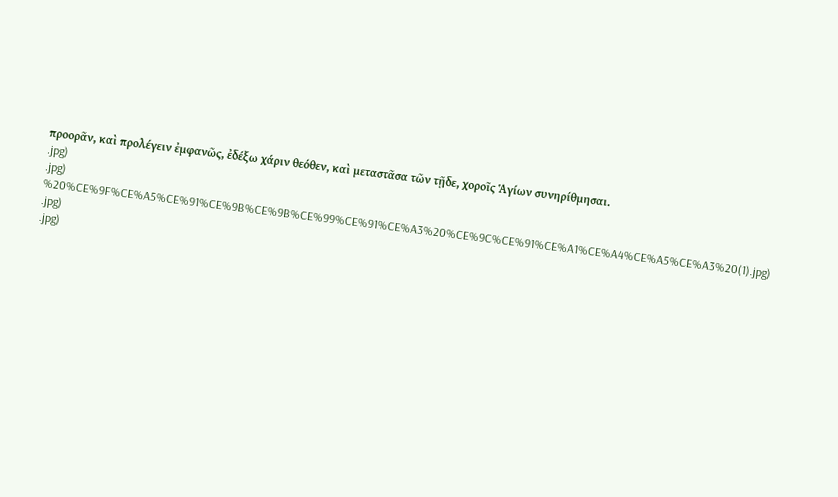προορᾶν, καὶ προλέγειν ἐμφανῶς, ἐδέξω χάριν θεόθεν, καὶ μεταστᾶσα τῶν τῇδε, χοροῖς Ἁγίων συνηρίθμησαι.
.jpg)
.jpg)
%20%CE%9F%CE%A5%CE%91%CE%9B%CE%9B%CE%99%CE%91%CE%A3%20%CE%9C%CE%91%CE%A1%CE%A4%CE%A5%CE%A3%20(1).jpg)
.jpg)
.jpg)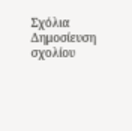Σχόλια
Δημοσίευση σχολίου